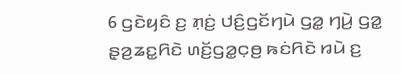6 ꤞꤢꤧꤟꤢꤨ ꤢ꤬ ꤊ꤫ꤢꤦ꤬ ꤓꤢꤨ꤬ꤞꤢꤩꤚꤣꤧ ꤞꤤ꤭ ꤚꤣꤧ꤬ ꤞꤤ꤭ ꤔ꤫ꤤ꤬ꤘꤢ꤭ꤖꤢꤧ ꤛꤢꤩ꤬ꤞꤤ꤭ꤍ꤫ꤥ꤬ ꤒꤢꤦꤖꤢꤧ ꤙꤣꤧ ꤢ꤬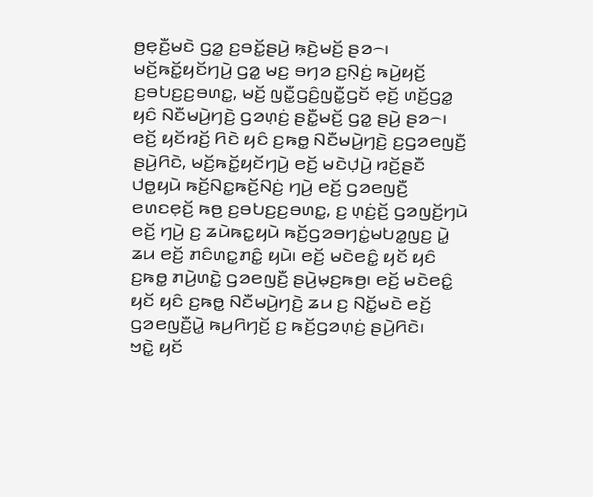ꤥ꤬ꤕ꤫ꤢꤪ꤬ꤗꤢꤧ ꤞꤤ꤭ ꤢ꤬ꤋꤢꤩ꤭ꤔꤣꤧ꤬ ꤒ꤫ꤢꤧ꤬ꤗꤢꤩ꤬ ꤔꤤ꤮꤯ ꤗꤢꤩ꤬ꤒꤢꤩ꤭ꤟꤢꤩꤚꤣꤧ꤬ ꤞꤤ꤭ ꤗꤢ꤬ ꤋꤚꤤ ꤢ꤬ꤡ꤫ꤢꤦ꤬ ꤒꤣꤧ꤬ꤟꤢꤩ꤬ ꤢ꤬ꤋꤝꤢ꤬ꤢ꤬ꤋꤛꤢ꤭, ꤗꤢꤩ꤬ ꤜꤢꤪ꤭ꤞꤢꤨ꤬ꤜꤢꤪ꤭ꤞꤢꤩ ꤕ꤫ꤢꤩ꤬ ꤛꤢꤩ꤬ꤞꤤ꤭ ꤟꤢꤨ ꤡꤢꤪꤗꤣꤧ꤬ꤚꤢꤧ꤬ ꤞꤤꤛ꤫ꤢꤦ꤬ ꤔꤢꤪ꤭ꤗꤢꤩ꤬ ꤞꤤ꤭ ꤔꤣꤧ꤬ ꤔꤤ꤮꤯
ꤕꤢꤩ꤬ ꤟꤢꤩꤙꤢꤩ꤬ ꤖꤢꤧ ꤟꤢꤨ ꤢ꤬ꤒꤥ꤭ ꤡꤢꤪꤗꤣꤧ꤬ꤚꤢꤧ꤬ ꤢ꤬ꤞꤤꤕꤜꤢꤪ꤬ ꤔꤣꤧ꤬ꤖꤢꤧ, ꤗꤢꤩ꤬ꤒꤢꤩ꤭ꤟꤢꤩꤚꤣꤧ꤬ ꤕꤢꤩ꤬ ꤗꤢꤧꤓ꤫ꤣꤧ꤬ ꤙꤢꤩ꤬ꤔꤢꤪ ꤓꤥ꤭ꤟꤣꤧ ꤒꤢꤩ꤬ꤡꤢ꤭ꤒꤢꤩ꤬ꤡꤢꤦ꤬ ꤚꤣꤧ꤬ ꤕꤢꤩ꤬ ꤞꤤꤕꤜꤢꤪ꤬ ꤕꤛꤢꤕ꤫ꤢꤩ꤬ ꤒꤥ꤬ ꤢ꤬ꤋꤝꤢ꤬ꤢ꤬ꤋꤛꤢ꤭, ꤢ꤬ ꤛ꤫ꤢꤦ꤬ꤢꤩ꤬ ꤞꤤꤜꤢꤩ꤬ꤚꤣꤧ ꤕꤢꤩ꤬ ꤚꤣꤧ꤬ ꤢ꤬ ꤘꤣꤧꤒꤢ꤭ꤟꤣꤧ ꤒꤢꤩ꤬ꤞꤤꤋꤚꤢꤦ꤭ꤗꤝꤤ꤭ꤜꤢ꤬ ꤣꤧ꤭ ꤘꤣ ꤕꤢꤩ꤬ ꤊꤢꤨꤛꤢ꤭ꤊꤢꤨ꤭ ꤟꤣꤧ꤯ ꤕꤢꤩ꤬ ꤗꤢꤧꤕꤢꤨ꤭ ꤟꤢꤩ ꤟꤢꤨ ꤢ꤬ꤒꤥ꤭ ꤊꤣꤧ꤬ꤛꤢꤧ꤭ ꤞꤤꤕꤜꤢꤪ꤬ ꤔꤣꤧ꤬ꤗ꤫ꤢ꤬ꤒꤥ꤬꤯ ꤕꤢꤩ꤬ ꤗꤢꤧꤕꤢꤨ꤭ ꤟꤢꤩ ꤟꤢꤨ ꤢ꤬ꤒꤥ꤭ ꤡꤢꤪꤗꤣꤧ꤬ꤚꤢꤧ꤬ ꤘꤣ ꤢ꤬ ꤡꤢꤩ꤭ꤗꤢꤧ ꤕꤢꤩ꤬ ꤞꤤꤕꤜꤢꤪ꤬ꤣꤧ꤭ ꤒꤣ꤬ꤖꤚꤢꤩ꤬ ꤢ꤬ ꤒꤢꤩ꤬ꤞꤤꤛ꤫ꤢꤦ꤬ ꤔꤣꤧ꤬ꤖꤢꤧ꤯
ꤠꤢꤧ꤭ ꤟꤢꤩ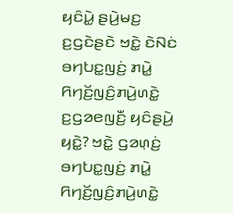ꤟꤢꤨꤣꤧ꤭ ꤔꤣꤧ꤬ꤗꤢ꤬ ꤢ꤬ꤞꤢꤧꤔꤢꤧ ꤠꤢꤧ꤭ ꤢꤧꤡꤢꤦ ꤋꤚꤝꤢ꤭ꤜꤢꤦ꤬ ꤊꤣꤧ꤭ ꤖꤚꤢꤩ꤬ꤜꤢꤨ꤬ꤊꤣꤧ꤬ꤛꤢꤧ꤭ ꤢ꤬ꤞꤤꤕꤜꤢꤪ꤬ ꤟꤢꤨꤔꤣꤧ꤬ ꤟꤢꤧ꤭? ꤠꤢꤧ꤭ ꤞꤤꤛ꤫ꤢꤦ꤬ ꤋꤚꤝꤢ꤭ꤜꤢꤦ꤬ ꤊꤣꤧ꤭ ꤖꤚꤢꤩ꤬ꤜꤢꤨ꤬ꤊꤣꤧ꤬ꤛꤢꤧ꤭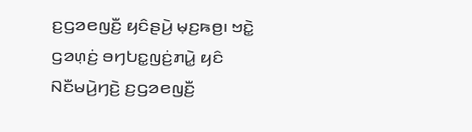ꤢ꤬ꤞꤤꤕꤜꤢꤪ꤬ ꤟꤢꤨꤔꤣꤧ꤬ ꤗ꤫ꤢ꤬ꤒꤥ꤬꤯ ꤠꤢꤧ꤭ ꤞꤤꤛ꤫ꤢꤦ꤬ ꤋꤚꤝꤢ꤭ꤜꤢꤦ꤬ꤊꤣꤧ꤭ ꤟꤢꤨ ꤡꤢꤪꤗꤣꤧ꤬ꤚꤢꤧ꤬ ꤢ꤬ꤞꤤꤕꤜꤢꤪ꤬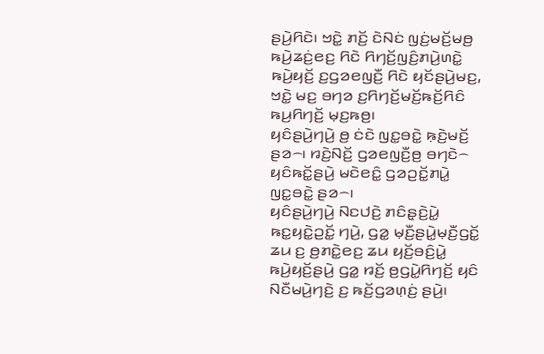ꤔꤣꤧ꤬ꤖꤢꤧ꤯ ꤠꤢꤧ꤭ ꤊꤢꤩ꤬ ꤢꤧꤡꤢꤦ ꤜꤢꤦ꤬ꤗꤢꤩ꤬ꤗꤥ꤬ ꤒꤣꤧ꤬ꤘꤢꤦ꤬ꤕꤢ꤬ ꤖꤢꤧ ꤖꤚꤢꤩ꤬ꤜꤢꤨ꤬ꤊꤣꤧ꤬ꤛꤢꤧ꤭ ꤒꤣꤧ꤬ꤟꤢꤩ꤬ ꤢ꤬ꤞꤤꤕꤜꤢꤪ꤬ ꤖꤢꤧ ꤟꤢꤩꤔꤣꤧ꤬ꤗꤢ꤬, ꤠꤢꤧ꤭ ꤗꤢ꤬ ꤋꤚꤤ ꤢ꤬ꤖꤚꤢꤩ꤬ꤗꤢꤩ꤬ꤒꤢꤩ꤬ꤖꤢꤨ ꤒꤣ꤬ꤖꤚꤢꤩ꤬ ꤗ꤫ꤢ꤬ꤒꤥ꤬꤯
ꤟꤢꤨꤔꤣꤧ꤬ꤚꤣꤧ꤬ ꤥ꤬ ꤢꤦꤢꤧ ꤜꤢ꤭ꤋꤢꤧ꤭ ꤒ꤫ꤢꤧ꤬ꤗꤢꤩ꤬ ꤔꤤ꤮꤯ ꤙꤢꤧ꤬ꤡꤢꤩ꤬ ꤞꤤꤕꤜꤢꤪ꤬ꤥ꤬ ꤋꤚꤢꤧ꤮ ꤟꤢꤨꤒꤢꤩ꤭ꤔꤣꤧ꤬ ꤗꤢꤧꤕꤢꤨ꤭ ꤞꤤꤑꤢꤩ꤭ꤊꤣꤧ꤭ ꤜꤢ꤭ꤋꤢꤧ꤭ ꤔꤤ꤮꤯
ꤟꤢꤨꤔꤣꤧ꤬ꤚꤣꤧ꤬ ꤡꤢꤓꤢꤧ꤬ ꤊꤢꤨꤔ꤫ꤢꤧ꤬ꤣꤧ꤭ ꤒꤢ꤭ꤟꤢꤧ꤭ꤑꤢꤩ꤭ ꤚꤣꤧ꤬, ꤞꤤ꤭ ꤗ꤫ꤢꤪ꤬ꤔꤣꤧ꤭ꤗ꤫ꤢꤪ꤬ꤞꤢꤩ꤭ ꤘꤣ ꤢ꤬ ꤥ꤬ꤊꤢꤧ꤭ꤕꤢ꤬ ꤘꤣ ꤟꤢꤩ꤬ꤋꤢꤨ꤬ꤣꤧ꤭ ꤒꤣꤧ꤬ꤟꤢꤩ꤬ꤔꤣꤧ꤬ ꤞꤤ꤭ ꤙꤢꤩ꤬ ꤥ꤬ꤞꤣꤧ꤭ꤖꤚꤢꤩ꤬ ꤟꤢꤨ ꤡꤢꤪꤗꤣꤧ꤬ꤚꤢꤧ꤬ ꤢ꤬ ꤒꤢꤩ꤬ꤞꤤꤛ꤫ꤢꤦ꤬ ꤔꤣꤧ꤬꤯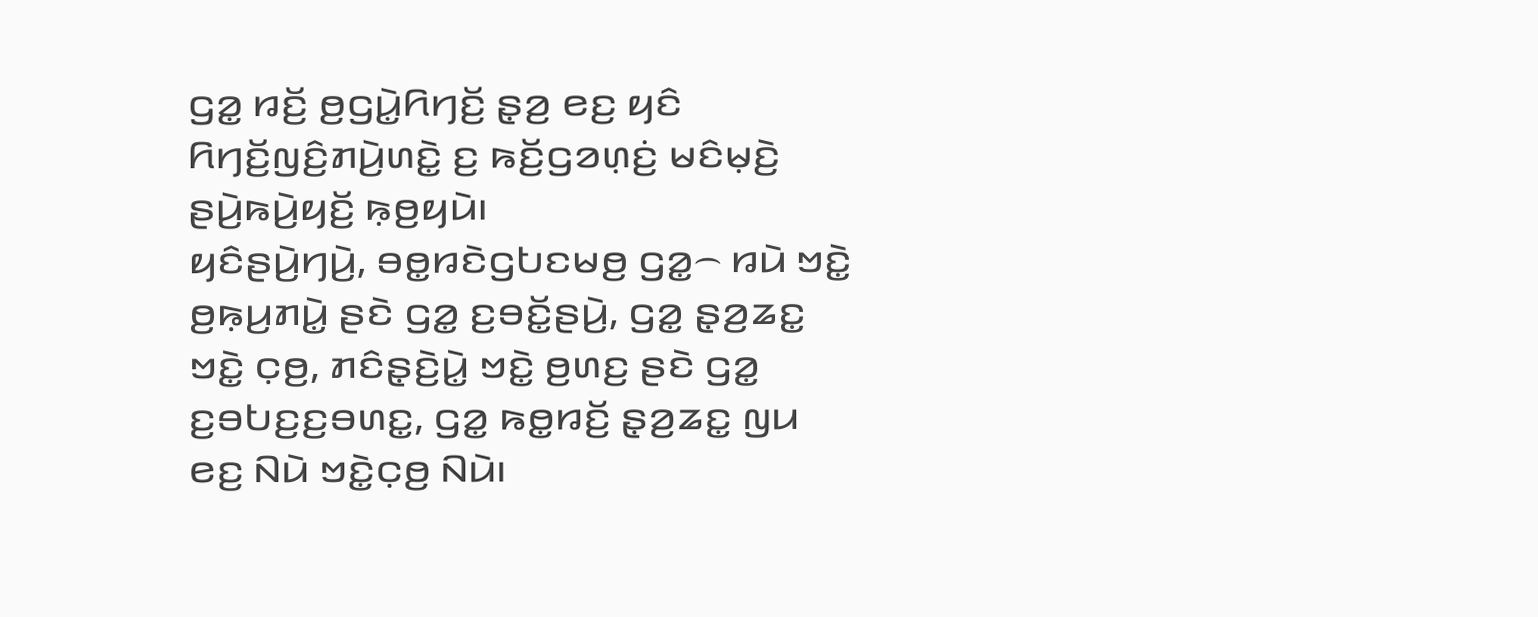ꤞꤤ꤭ ꤙꤢꤩ꤬ ꤥ꤬ꤞꤣꤧ꤭ꤖꤚꤢꤩ꤬ ꤔ꤫ꤤ꤬ ꤕꤢ꤬ ꤟꤢꤨ ꤖꤚꤢꤩ꤬ꤜꤢꤨ꤬ꤊꤣꤧ꤬ꤛꤢꤧ꤭ ꤢ꤬ ꤒꤢꤩ꤬ꤞꤤꤛ꤫ꤢꤦ꤬ ꤗꤢꤨꤗ꤫ꤢꤧ꤬ ꤔꤣꤧ꤬ꤒꤣꤧ꤬ꤟꤢꤩ꤬ ꤒ꤫ꤥ꤬ꤟꤣꤧ꤯
ꤟꤢꤨꤔꤣꤧ꤬ꤚꤣꤧ꤬, ꤋꤥ꤭ꤙꤢꤧꤞꤝꤢꤗꤥ꤬ ꤞꤤ꤭꤮ ꤙꤣꤧ ꤠꤢꤧ꤭ ꤥ꤬ꤒ꤫ꤣ꤬ꤊꤣꤧ꤭ ꤔꤢꤧ ꤞꤤ꤭ ꤢ꤬ꤋꤢꤩ꤭ꤔꤣꤧ꤬, ꤞꤤ꤭ ꤔ꤫ꤤ꤬ꤘꤢ꤭ ꤠꤢꤧ꤭ ꤍ꤫ꤥ꤬, ꤊꤢꤨꤔ꤫ꤢꤧ꤬ꤣꤧ꤭ ꤠꤢꤧ꤭ ꤥ꤬ꤛꤢ꤬ ꤔꤢꤧ ꤞꤤ꤭ ꤢ꤬ꤋꤝꤢ꤬ꤢ꤬ꤋꤛꤢ꤭, ꤞꤤ꤭ ꤒꤥ꤭ꤙꤢꤩ꤬ ꤔ꤫ꤤ꤬ꤘꤢ꤭ ꤜꤣ ꤕꤢ꤬ ꤡꤣꤧ ꤠꤢꤧ꤭ꤍ꤫ꤥ꤬ ꤡꤣꤧ꤯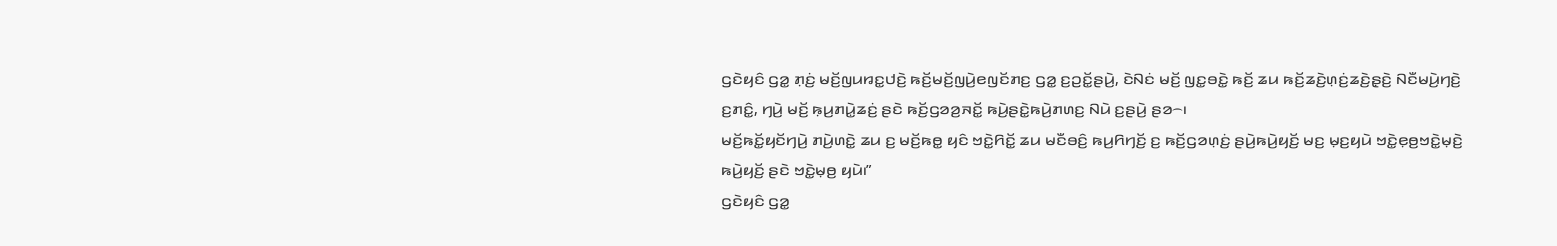ꤞꤢꤧꤟꤢꤨ ꤞꤤ꤭ ꤊ꤫ꤢꤦ꤬ ꤗꤢꤩ꤬ꤜꤣꤙꤢ꤭ꤓꤢꤧ꤬ ꤒꤢꤩ꤬ꤗꤢꤩ꤬ꤜꤣꤧ꤬ꤕꤜꤢꤩꤊꤢ꤬ ꤞꤤ꤭ ꤢ꤬ꤑꤢꤩ꤭ꤔꤣꤧ꤬, ꤢꤧꤡꤢꤦ ꤗꤢꤩ꤬ ꤜꤢ꤭ꤋꤢꤧ꤭ ꤒꤢꤩ꤬ ꤘꤣ ꤒꤢꤩ꤬ꤘꤢꤧ꤬ꤛ꤫ꤢꤦ꤬ꤘꤢꤧ꤬ꤔ꤫ꤢꤧ꤬ ꤡꤢꤪꤗꤣꤧ꤬ꤚꤢꤧ꤬ ꤢ꤬ꤊꤢꤨ꤭, ꤚꤣꤧ꤬ ꤗꤢꤩ꤬ ꤒ꤫ꤣ꤬ꤊꤣꤧ꤭ꤘꤢꤦ꤬ ꤔꤢꤧ ꤒꤢꤩ꤬ꤞꤤꤤ꤬ꤏꤢꤩ꤭ ꤒꤣꤧ꤬ꤔꤢꤧ꤭ꤒꤣꤧ꤬ꤊꤛꤢ꤬ ꤡꤣꤧ ꤢ꤬ꤔꤣꤧ꤬ ꤔꤤ꤮꤯
ꤗꤢꤩ꤬ꤒꤢꤩ꤭ꤟꤢꤩꤚꤣꤧ꤬ ꤊꤣꤧ꤬ꤛꤢꤧ꤭ ꤘꤣ ꤢ꤬ ꤗꤢꤩ꤬ꤒꤥ꤭ ꤟꤢꤨ ꤠꤢꤧ꤭ꤖꤢꤩ꤭ ꤘꤣ ꤗꤢꤪꤋꤢꤨ꤬ ꤒꤣ꤬ꤖꤚꤢꤩ꤬ ꤢ꤬ ꤒꤢꤩ꤬ꤞꤤꤛ꤫ꤢꤦ꤬ ꤔꤣꤧ꤬ꤒꤣꤧ꤬ꤟꤢꤩ꤬ ꤗꤢ꤬ ꤗ꤫ꤢ꤬ꤟꤣꤧ ꤠꤢꤧ꤭ꤕ꤫ꤥ꤬ꤠꤢꤧ꤭ꤗ꤫ꤢꤧ꤬ ꤒꤣꤧ꤬ꤟꤢꤩ꤬ ꤔꤢꤧ ꤠꤢꤧ꤭ꤗ꤫ꤥ꤬ ꤟꤣꤧ꤯”
ꤞꤢꤧꤟꤢꤨ ꤞꤤ꤭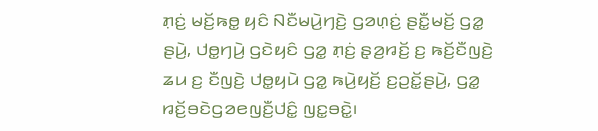ꤊ꤫ꤢꤦ꤬ ꤗꤢꤩ꤬ꤒꤥ꤭ ꤟꤢꤨ ꤡꤢꤪꤗꤣꤧ꤬ꤚꤢꤧ꤬ ꤞꤤꤛ꤫ꤢꤦ꤬ ꤔꤢꤪ꤭ꤗꤢꤩ꤬ ꤞꤤ꤭ ꤔꤣꤧ꤬, ꤓꤥ꤭ꤚꤣꤧ꤬ ꤞꤢꤧꤟꤢꤨ ꤞꤤ꤭ ꤊ꤫ꤢꤦ꤬ ꤔ꤫ꤤ꤬ꤙꤢꤩ꤬ ꤢ꤬ ꤒꤢꤩ꤬ꤢꤪꤜꤢꤧ꤬ ꤘꤣ ꤢ꤬ ꤢꤪꤜꤢꤧ꤬ ꤓꤥ꤭ꤟꤣꤧ ꤞꤤ꤭ ꤒꤣꤧ꤬ꤟꤢꤩ꤬ ꤢ꤬ꤑꤢꤩ꤭ꤔꤣꤧ꤬, ꤞꤤ꤭ ꤙꤢꤩ꤬ꤋꤢꤧꤞꤤꤕꤜꤢꤪ꤬ꤓꤢꤨ꤭ ꤜꤢ꤭ꤋꤢꤧ꤭꤯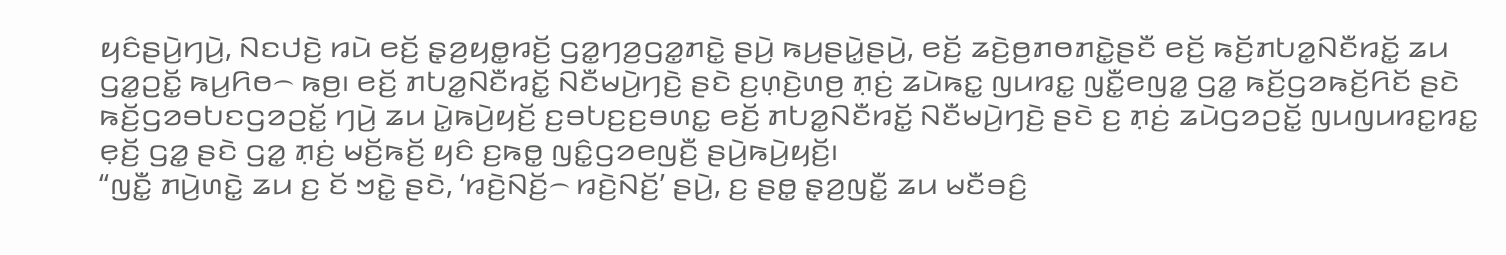ꤟꤢꤨꤔꤣꤧ꤬ꤚꤣꤧ꤬, ꤡꤢꤓꤢꤧ꤬ ꤙꤣꤧ ꤕꤢꤩ꤬ ꤔ꤫ꤤ꤬ꤟꤥ꤭ꤙꤢꤩ꤬ ꤞꤤ꤭ꤚꤤ꤬ꤞꤤ꤭ꤊꤢꤧ꤭ ꤔꤣꤧ꤬ ꤒꤣ꤬ꤔꤣꤧ꤭ꤔꤣꤧ꤬, ꤕꤢꤩ꤬ ꤘꤢꤧ꤬ꤥ꤬ꤊꤥꤊꤢꤧ꤭ꤔꤢꤪ ꤕꤢꤩ꤬ ꤒꤢꤩ꤬ꤊꤝꤤ꤭ꤡꤢꤪꤙꤢꤩ꤭ ꤘꤣ ꤞꤤ꤭ꤑꤢꤩ꤭ ꤒꤣ꤬ꤖꤥ꤮ ꤒꤥ꤬꤯ ꤕꤢꤩ꤬ ꤊꤝꤤ꤭ꤡꤢꤪꤙꤢꤩ꤭ ꤡꤢꤪꤗꤣꤧ꤬ꤚꤢꤧ꤬ ꤔꤢꤧ ꤢ꤬ꤛ꤫ꤢꤧ꤬ꤛꤥ꤬ ꤊ꤫ꤢꤦ꤬ ꤘꤣꤧꤒꤢ꤭ ꤜꤣꤙꤢ꤭ ꤜꤢꤪ꤭ꤕꤜꤤ꤭ ꤞꤤ꤭ ꤒꤢꤩ꤬ꤞꤤꤒꤢꤩ꤬ꤖꤢꤩ ꤔꤢꤧ ꤒꤢꤩ꤬ꤞꤤꤋꤝꤢꤞꤤꤑꤢꤩ꤭ ꤚꤣꤧ꤬ ꤘꤣ ꤣꤧ꤭ꤒꤣꤧ꤬ꤟꤢꤩ꤬ ꤢ꤬ꤋꤝꤢ꤬ꤢ꤬ꤋꤛꤢ꤭ ꤕꤢꤩ꤬ ꤊꤝꤤ꤭ꤡꤢꤪꤙꤢꤩ꤭ ꤡꤢꤪꤗꤣꤧ꤬ꤚꤢꤧ꤬ ꤔꤢꤧ ꤢ꤬ ꤊ꤫ꤢꤦ꤬ ꤘꤣꤧꤞꤤꤑꤢꤩ꤭ ꤜꤣꤜꤣꤙꤢ꤭ꤙꤢ꤭ ꤕ꤫ꤢꤩ꤬ ꤞꤤ꤭ ꤔꤢꤧ ꤞꤤ꤭ ꤊ꤫ꤢꤦ꤬ ꤗꤢꤩ꤬ꤒꤢꤩ꤬ ꤟꤢꤨ ꤢ꤬ꤒꤥ꤭ ꤜꤢꤨ꤭ꤞꤤꤕꤜꤢꤪ꤬ ꤔꤣꤧ꤬ꤒꤣꤧ꤬ꤟꤢꤩ꤬꤯
“ꤜꤢꤪ꤭ ꤊꤣꤧ꤬ꤛꤢꤧ꤭ ꤘꤣ ꤢ꤬ ꤢꤩ ꤠꤢꤧ꤭ ꤔꤢꤧ, ‘ꤙꤢꤧ꤬ꤡꤢꤩ꤬꤮ ꤙꤢꤧ꤬ꤡꤢꤩ꤬’ ꤔꤣꤧ꤬, ꤢ꤬ ꤔꤥ꤭ ꤔ꤫ꤤ꤬ꤜꤢꤪ꤭ ꤘꤣ ꤗꤢꤪꤋꤢꤨ꤬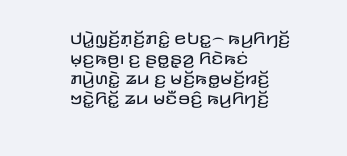ꤓꤣꤧ꤭ꤜ꤫ꤢꤩ꤬ꤊ꤫ꤢꤩ꤬ꤊꤢꤨ꤭ ꤕꤝꤢ꤭꤮ ꤒꤣ꤬ꤖꤚꤢꤩ꤬ ꤗ꤫ꤢ꤬ꤒꤥ꤬꤯ ꤢ꤬ ꤔꤥ꤭ꤔ꤫ꤤ꤬ ꤖꤢꤧꤒꤢꤦ ꤊꤣꤧ꤬ꤛꤢꤧ꤭ ꤘꤣ ꤢ꤬ ꤗꤢꤩ꤬ꤒꤥ꤭ꤗꤢꤩ꤬ꤙꤢꤩ꤬ ꤠꤢꤧ꤭ꤖꤢꤩ꤭ ꤘꤣ ꤗꤢꤪꤋꤢꤨ꤬ ꤒꤣ꤬ꤖꤚꤢꤩ꤬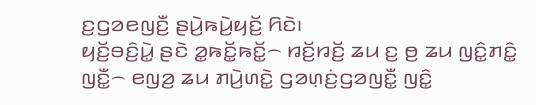ꤢ꤬ꤞꤤꤕꤜꤢꤪ꤬ ꤔꤣꤧ꤬ꤒꤣꤧ꤬ꤟꤢꤩ꤬ ꤖꤢꤧ꤯
ꤟꤢꤩ꤬ꤋꤢꤨ꤬ꤣꤧ꤭ ꤔꤢꤧ ꤤ꤭ꤒꤢꤩ꤭ꤒꤢꤩ꤭꤮ ꤙꤢꤩ꤬ꤙꤢꤩ꤬ ꤘꤣ ꤢ꤬ ꤥ꤬ ꤘꤣ ꤜꤢꤨ꤭ꤊꤢꤨ꤭ ꤜꤢꤪ꤭꤮ ꤕꤜꤤ꤬ ꤘꤣ ꤊꤣꤧ꤬ꤛꤢꤧ꤭ ꤞꤤꤛ꤫ꤢꤦ꤬ꤞꤤꤜꤢꤪ꤭ ꤜꤢꤨ꤭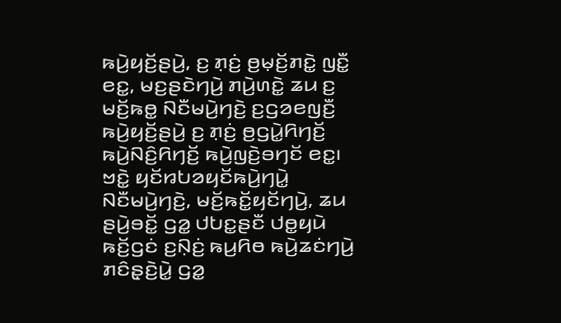ꤒꤣꤧ꤬ꤟꤢꤩ꤬ꤔꤣꤧ꤬, ꤢ꤬ ꤊ꤫ꤢꤦ꤬ ꤥ꤬ꤗ꤫ꤢꤩ꤬ꤊꤢꤧ꤭ ꤜꤢꤪ꤭ ꤕꤢ꤭, ꤗꤢ꤬ꤔꤢꤧꤚꤣꤧ꤬ ꤊꤣꤧ꤬ꤛꤢꤧ꤭ ꤘꤣ ꤢ꤬ ꤗꤢꤩ꤬ꤒꤥ꤭ ꤡꤢꤪꤗꤣꤧ꤬ꤚꤢꤧ꤬ ꤢ꤬ꤞꤤꤕꤜꤢꤪ꤬ ꤒꤣꤧ꤬ꤟꤢꤩ꤬ꤔꤣꤧ꤬ ꤢ꤬ ꤊ꤫ꤢꤦ꤬ ꤥ꤬ꤞꤣꤧ꤭ꤖꤚꤢꤩ꤬ ꤒꤣꤧ꤬ꤡꤢꤨ꤬ꤖꤚꤢꤩ꤬ ꤒꤣꤧ꤬ꤜꤢꤧ꤬ꤋꤚꤢꤩ ꤕꤢ꤭꤯
ꤠꤢꤧ꤭ ꤟꤢꤩꤙꤝꤤꤟꤢꤩꤒꤣꤧ꤬ꤚꤣꤧ꤭ ꤡꤢꤪꤗꤣꤧ꤬ꤚꤢꤧ꤬, ꤗꤢꤩ꤬ꤒꤢꤩ꤭ꤟꤢꤩꤚꤣꤧ꤬, ꤘꤣ ꤔꤣꤧ꤬ꤋꤢꤩ꤭ ꤞꤤ꤭ ꤓꤝꤢ꤭ꤔꤢꤪ ꤓꤥ꤭ꤟꤣꤧ ꤒꤢꤩ꤬ꤞꤢꤦ ꤢ꤬ꤡ꤫ꤢꤦ꤬ ꤒꤣ꤬ꤖꤥ ꤒꤣꤧ꤬ꤘꤢꤦꤚꤣꤧ꤬ ꤊꤢꤨꤔ꤫ꤢꤧ꤬ꤣꤧ꤭ ꤞꤤ꤭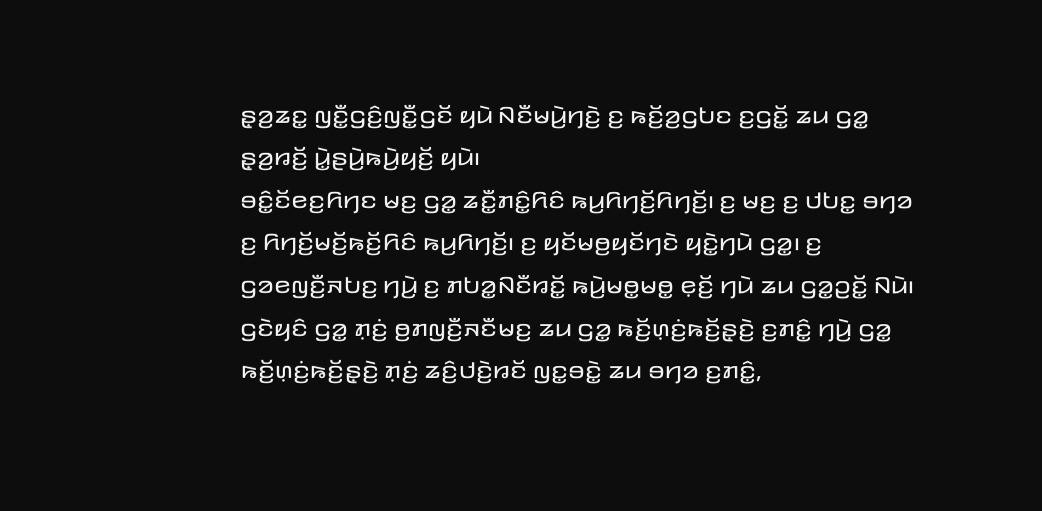ꤔ꤫ꤤ꤬ꤘꤢ꤭ ꤜꤢꤪ꤭ꤞꤢꤨ꤬ꤜꤢꤪ꤭ꤞꤢꤩ ꤟꤣꤧ ꤡꤢꤪꤗꤣꤧ꤬ꤚꤢꤧ꤬ ꤢ꤬ ꤒꤢꤩ꤬ꤤ꤬ꤞꤝꤢ ꤢ꤬ꤞꤢꤩ꤭ ꤘꤣ ꤞꤤ꤭ ꤔ꤫ꤤ꤬ꤙꤢꤩ꤬ ꤣꤧ꤭ꤔꤣꤧ꤬ꤒꤣꤧ꤬ꤟꤢꤩ꤬ ꤟꤣꤧ꤯
ꤋꤢꤨ꤭ꤢꤩꤕꤢ꤬ꤖꤚꤢ ꤗꤢ꤬ ꤞꤤ꤭ ꤘꤢꤪ꤭ꤊꤢꤨ꤭ꤖꤢꤨ ꤒꤣ꤬ꤖꤚꤢꤩ꤬ꤖꤚꤢꤩ꤬꤯ ꤢ꤬ ꤗꤢ꤬ ꤢ꤬ ꤓꤝꤢ꤭ ꤋꤚꤤ ꤢ꤬ ꤖꤚꤢꤩ꤬ꤗꤢꤩ꤬ꤒꤢꤩ꤬ꤖꤢꤨ ꤒꤣ꤬ꤖꤚꤢꤩ꤬꤯ ꤢ꤬ ꤟꤢꤩꤗꤥ꤬ꤟꤢꤩꤚꤢꤧ ꤟꤢꤧ꤭ꤚꤣꤧ ꤞꤤ꤭꤯ ꤢ꤬ ꤞꤤꤕꤜꤢꤪ꤬ꤏꤝꤢ꤬ ꤚꤣꤧ꤬ ꤢ꤬ ꤊꤝꤤ꤭ꤡꤢꤪꤙꤢꤩ꤭ ꤒꤣꤧ꤬ꤗꤥ꤭ꤗꤥ꤭ ꤕ꤫ꤢꤩ꤬ ꤚꤣꤧ ꤘꤣ ꤞꤤ꤭ꤑꤢꤩ꤭ ꤡꤣꤧ꤯ ꤞꤢꤧꤟꤢꤨ ꤞꤤ꤭ ꤊ꤫ꤢꤦ꤬ ꤥ꤬ꤊꤜꤢꤪ꤬ꤏꤢꤪꤗꤢ꤬ ꤘꤣ ꤞꤤ꤭ ꤒꤢꤩ꤬ꤛ꤫ꤢꤦ꤬ꤒꤢꤩ꤬ꤔ꤫ꤢꤧ꤬ ꤢ꤬ꤊꤢꤨ꤭ ꤚꤣꤧ꤬ ꤞꤤ꤭ ꤒꤢꤩ꤬ꤛ꤫ꤢꤦ꤬ꤒꤢꤩ꤬ꤔ꤫ꤢꤧ꤬ ꤊ꤫ꤢꤦ꤬ ꤘꤢꤨ꤬ꤓꤢꤧ꤬ꤙꤢꤩ ꤜꤢ꤭ꤋꤢꤧ꤭ ꤘꤣ ꤋꤚꤤ ꤢ꤬ꤊꤢꤨ꤭,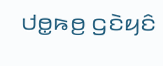ꤓꤥ꤭ꤒꤥ꤬ ꤞꤢꤧꤟꤢꤨ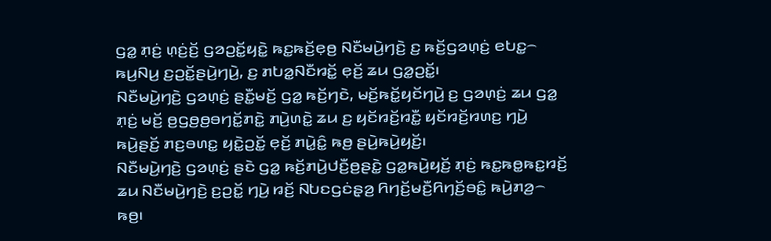ꤞꤤ꤭ ꤊ꤫ꤢꤦ꤬ ꤛ꤫ꤢꤦ꤬ꤢꤩ꤬ ꤞꤤꤑꤢꤩ꤭ꤟꤢꤧ꤭ ꤒꤢ꤭ꤒꤢꤩ꤬ꤕ꤫ꤥ꤬ ꤡꤢꤪꤗꤣꤧ꤬ꤚꤢꤧ꤬ ꤢ꤬ ꤒꤢꤩ꤬ꤞꤤꤛ꤫ꤢꤦ꤬ ꤕꤝꤢ꤭꤮ ꤒꤣ꤬ꤡꤣ꤬ ꤢ꤬ꤑꤢꤩ꤭ꤔꤣꤧ꤬ꤚꤣꤧ꤬, ꤢ꤬ ꤊꤝꤤ꤭ꤡꤢꤪꤙꤢꤩ꤭ ꤕ꤫ꤢꤩ꤬ ꤘꤣ ꤞꤤ꤭ꤑꤢꤩ꤭꤯
ꤡꤢꤪꤗꤣꤧ꤬ꤚꤢꤧ꤬ ꤞꤤꤛ꤫ꤢꤦ꤬ ꤔꤢꤪ꤭ꤗꤢꤩ꤬ ꤞꤤ꤭ ꤒꤢꤩ꤬ꤚꤢꤧ, ꤗꤢꤩ꤬ꤒꤢꤩ꤭ꤟꤢꤩꤚꤣꤧ꤬ ꤢ꤬ ꤞꤤꤛ꤫ꤢꤦ꤬ ꤘꤣ ꤞꤤ꤭ ꤊ꤫ꤢꤦ꤬ ꤗꤢꤩ꤬ ꤥ꤬ꤞꤥ꤬ꤥ꤬ꤋꤚꤢꤩ꤭ꤊꤢꤧ꤭ ꤊꤣꤧ꤬ꤛꤢꤧ꤭ ꤘꤣ ꤢ꤬ ꤟꤢꤩꤙꤢꤩ꤬ꤙꤢꤪ꤭ ꤟꤢꤩꤙꤢꤩ꤬ꤙꤛꤢ꤬ ꤚꤣꤧ꤬ ꤒꤣꤧ꤬ꤔꤢꤩ꤬ ꤊꤢ꤬ꤋꤛꤢ꤭ ꤟꤢꤧ꤭ꤑꤢꤩ꤭ ꤕ꤫ꤢꤩ꤬ ꤊꤣꤧ꤭ꤢꤨ꤭ ꤒꤥ꤬ ꤔꤣꤧ꤬ꤒꤣꤧ꤬ꤟꤢꤩ꤬꤯
ꤡꤢꤪꤗꤣꤧ꤬ꤚꤢꤧ꤬ ꤞꤤꤛ꤫ꤢꤦ꤬ ꤔꤢꤧ ꤞꤤ꤭ ꤒꤢꤩ꤬ꤊꤣꤧ꤬ꤓꤢꤪ꤬ꤥ꤬ꤔꤢꤧ꤭ ꤞꤤ꤭ꤒꤣꤧ꤬ꤟꤢꤩ꤬ ꤊ꤫ꤢꤦ꤬ ꤒꤢ꤭ꤒꤥ꤭ꤒꤢ꤭ꤙꤢꤩ꤬ ꤘꤣ ꤡꤢꤪꤗꤣꤧ꤬ꤚꤢꤧ꤬ ꤢ꤬ꤑꤢꤩ꤭ ꤚꤣꤧ꤬ ꤙꤢꤩ꤬ ꤡꤝꤢꤞꤢꤦꤔ꤫ꤤ꤬ ꤖꤚꤢꤩ꤬ꤗꤢꤪ꤬ꤖꤚꤢꤩ꤬ꤋꤢꤨ꤭ ꤒꤣꤧ꤬ꤊꤤ꤬꤮ ꤒꤥ꤬꤯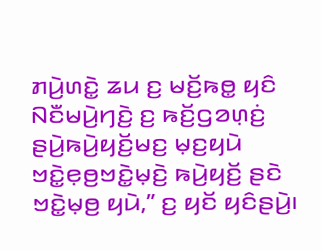ꤊꤣꤧ꤬ꤛꤢꤧ꤭ ꤘꤣ ꤢ꤬ ꤗꤢꤩ꤬ꤒꤥ꤭ ꤟꤢꤨ ꤡꤢꤪꤗꤣꤧ꤬ꤚꤢꤧ꤬ ꤢ꤬ ꤒꤢꤩ꤬ꤞꤤꤛ꤫ꤢꤦ꤬ ꤔꤣꤧ꤬ꤒꤣꤧ꤬ꤟꤢꤩ꤬ꤗꤢ꤬ ꤗ꤫ꤢ꤬ꤟꤣꤧ ꤠꤢꤧ꤭ꤕ꤫ꤥ꤬ꤠꤢꤧ꤭ꤗ꤫ꤢꤧ꤬ ꤒꤣꤧ꤬ꤟꤢꤩ꤬ ꤔꤢꤧ ꤠꤢꤧ꤭ꤗ꤫ꤥ꤬ ꤟꤣꤧ,” ꤢ꤬ ꤟꤢꤩ ꤟꤢꤨꤔꤣꤧ꤬꤯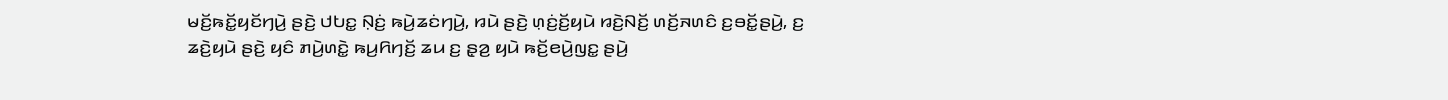ꤗꤢꤩ꤬ꤒꤢꤩ꤭ꤟꤢꤩꤚꤣꤧ꤬ ꤔꤢꤧ꤬ ꤓꤝꤢ꤭ ꤡ꤫ꤢꤦ꤬ ꤒꤣꤧ꤬ꤘꤢꤦꤚꤣꤧ꤬, ꤙꤣꤧ ꤔꤢꤧ꤬ ꤛ꤫ꤢꤦ꤬ꤢꤩ꤬ꤟꤣꤧ ꤙꤢꤧ꤬ꤡꤢꤩ꤬ ꤛꤢꤩ꤬ꤏꤛꤢꤨ ꤢ꤬ꤋꤢꤩ꤭ꤔꤣꤧ꤬, ꤢ꤬ ꤘꤢꤧ꤬ꤟꤣꤧ ꤔꤢꤧ꤬ ꤟꤢꤨ ꤊꤣꤧ꤬ꤛꤢꤧ꤭ ꤒꤣ꤬ꤖꤚꤢꤩ꤬ ꤘꤣ ꤢ꤬ ꤔ꤫ꤤ꤬ ꤟꤣꤧ ꤒꤢꤩ꤬ꤕꤣꤧ꤬ꤜꤢ꤭ ꤔꤣꤧ꤬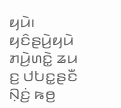ꤟꤣꤧ꤯ ꤟꤢꤨꤔꤣꤧ꤬ꤟꤣꤧ ꤊꤣꤧ꤬ꤛꤢꤧ꤭ ꤘꤣ ꤢ꤬ ꤓꤝꤢ꤭ꤔꤢꤪ ꤡ꤫ꤢꤦ꤬ ꤒꤥ꤬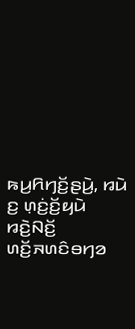ꤒꤣ꤬ꤖꤚꤢꤩ꤬ꤔꤣꤧ꤬, ꤙꤣꤧ ꤢ꤬ ꤛ꤫ꤢꤦ꤬ꤢꤩ꤬ꤟꤣꤧ ꤙꤢꤧ꤬ꤡꤢꤩ꤬ ꤛꤢꤩ꤬ꤏꤛꤢꤨꤋꤚꤤ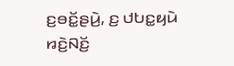ꤢ꤬ꤋꤢꤩ꤭ꤔꤣꤧ꤬, ꤢ꤬ ꤓꤝꤢ꤭ꤟꤣꤧ ꤙꤢꤧ꤬ꤡꤢꤩ꤬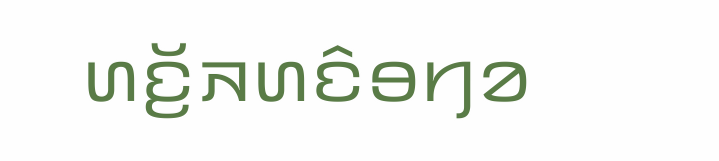ꤛꤢꤩ꤬ꤏꤛꤢꤨꤋꤚꤤ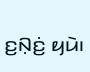ꤢ꤬ꤡ꤫ꤢꤦ꤬ ꤟꤣꤧ꤯